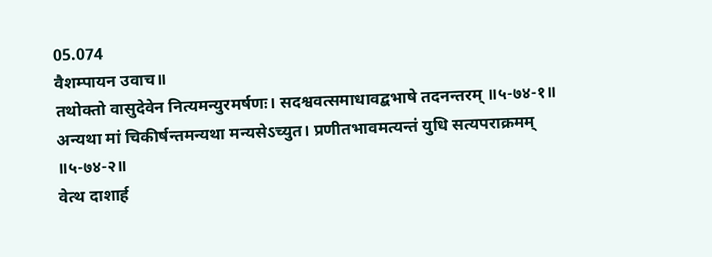05.074
वैशम्पायन उवाच॥
तथोक्तो वासुदेवेन नित्यमन्युरमर्षणः। सदश्ववत्समाधावद्बभाषे तदनन्तरम् ॥५-७४-१॥
अन्यथा मां चिकीर्षन्तमन्यथा मन्यसेऽच्युत। प्रणीतभावमत्यन्तं युधि सत्यपराक्रमम् ॥५-७४-२॥
वेत्थ दाशार्ह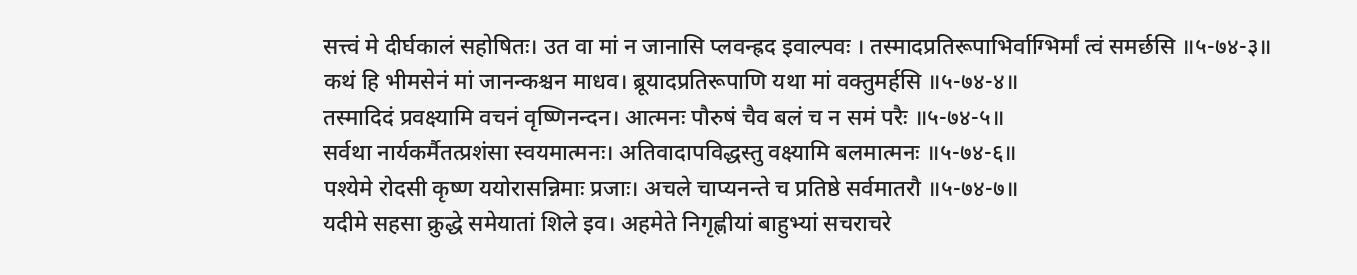सत्त्वं मे दीर्घकालं सहोषितः। उत वा मां न जानासि प्लवन्ह्रद इवाल्पवः । तस्मादप्रतिरूपाभिर्वाग्भिर्मां त्वं समर्छसि ॥५-७४-३॥
कथं हि भीमसेनं मां जानन्कश्चन माधव। ब्रूयादप्रतिरूपाणि यथा मां वक्तुमर्हसि ॥५-७४-४॥
तस्मादिदं प्रवक्ष्यामि वचनं वृष्णिनन्दन। आत्मनः पौरुषं चैव बलं च न समं परैः ॥५-७४-५॥
सर्वथा नार्यकर्मैतत्प्रशंसा स्वयमात्मनः। अतिवादापविद्धस्तु वक्ष्यामि बलमात्मनः ॥५-७४-६॥
पश्येमे रोदसी कृष्ण ययोरासन्निमाः प्रजाः। अचले चाप्यनन्ते च प्रतिष्ठे सर्वमातरौ ॥५-७४-७॥
यदीमे सहसा क्रुद्धे समेयातां शिले इव। अहमेते निगृह्णीयां बाहुभ्यां सचराचरे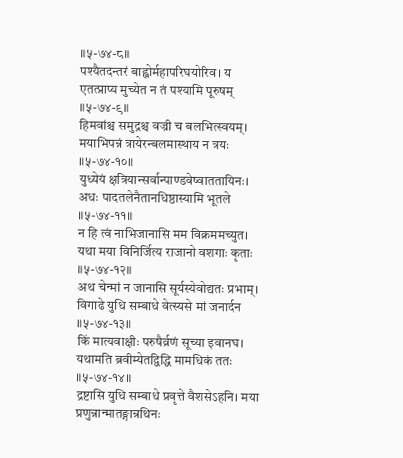॥५-७४-८॥
पश्यैतदन्तरं बाह्वोर्महापरिघयोरिव। य एतत्प्राप्य मुच्येत न तं पश्यामि पूरुषम् ॥५-७४-९॥
हिमवांश्च समुद्रश्च वज्री च बलभित्स्वयम्। मयाभिपन्नं त्रायेरन्बलमास्थाय न त्रयः ॥५-७४-१०॥
युध्येयं क्षत्रियान्सर्वान्पाण्डवेष्वाततायिनः। अधः पादतलेनैतानधिष्ठास्यामि भूतले ॥५-७४-११॥
न हि त्वं नाभिजानासि मम विक्रममच्युत। यथा मया विनिर्जित्य राजानो वशगाः कृताः ॥५-७४-१२॥
अथ चेन्मां न जानासि सूर्यस्येवोद्यतः प्रभाम्। विगाढे युधि सम्बाधे वेत्स्यसे मां जनार्दन ॥५-७४-१३॥
किं मात्यवाक्षीः परुषैर्व्रणं सूच्या इवानघ। यथामति ब्रवीम्येतद्विद्धि मामधिकं ततः ॥५-७४-१४॥
द्रष्टासि युधि सम्बाधे प्रवृत्ते वैशसेऽहनि। मया प्रणुन्नान्मातङ्गान्रथिनः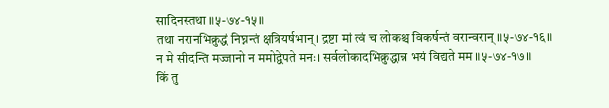सादिनस्तथा ॥५-७४-१५॥
तथा नरानभिक्रुद्धं निघ्नन्तं क्षत्रियर्षभान्। द्रष्टा मां त्वं च लोकश्च विकर्षन्तं वरान्वरान् ॥५-७४-१६॥
न मे सीदन्ति मज्जानो न ममोद्वेपते मनः। सर्वलोकादभिक्रुद्धान्न भयं विद्यते मम ॥५-७४-१७॥
किं तु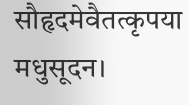सौहृदमेवैतत्कृपया मधुसूदन।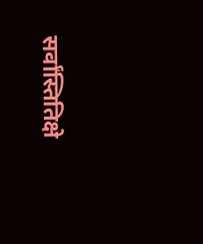सर्वांस्तितिक्षे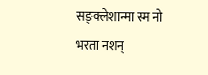सङ्क्लेशान्मा स्म नो भरता नशन्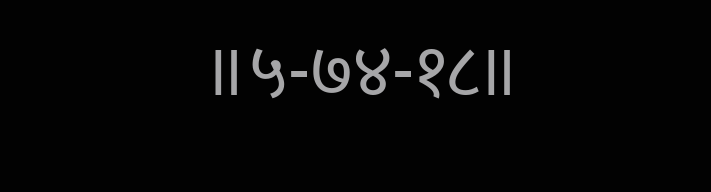॥५-७४-१८॥